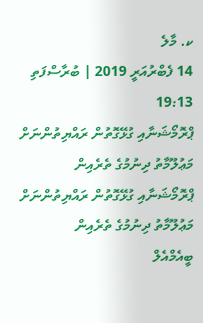ކ. މާލެ
14 ފެބްރުއަރީ 2019 | ބުރާސްފަތި 19:13
ޕްރޮމޯޝަނާއި ގުޅޭގޮތުން ރައްޔިތުންނަށް މަޢުލޫމާތު ދިނުމުގެ ތެރެއިން
ޕްރޮމޯޝަނާއި ގުޅޭގޮތުން ރައްޔިތުންނަށް މަޢުލޫމާތު ދިނުމުގެ ތެރެއިން
ބީއެމްއެލް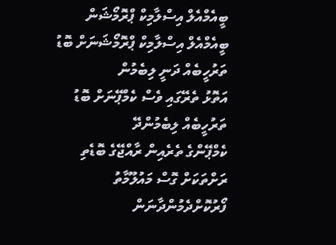ބީއެމްއެލް އިސްލާމިކް ޕްރޮމޯޝަން
ބީއެމްއެލް އިސްލާމިކް ޕްރޮމޯޝަނަށް ބޮޑު ތަރުހީބެއް ދަނީ ލިބެމުން
އަތޮޅު ތެރޭގައި ވެސް ކެމްޕޭނަށް ބޮޑު ތަރުހީބެއް ލިބެމުންދޭ
ކެމްޕޭންގެ ތެރެއިން ރާއްޖޭގެ ބޮޑެތި ރަށްތަކަށް ގޮސް މައުލޫމާތު ފޯރުކޮށްދެމުންދާނަން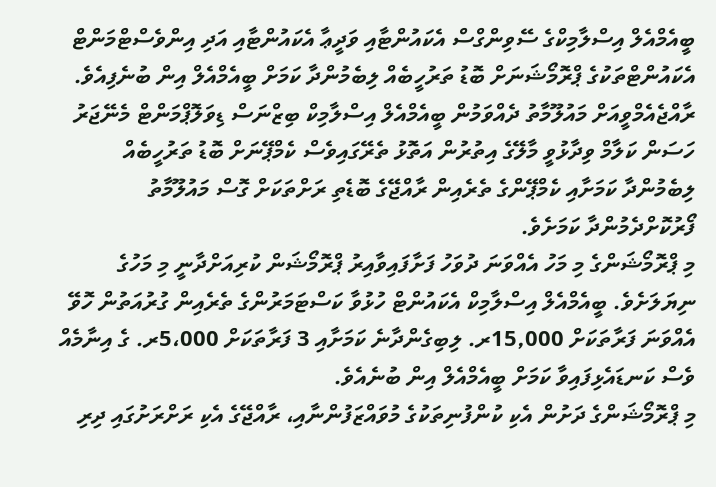ބީއެމްއެލް އިސްލާމިކްގެ ސޭވިންގްސް އެކައުންޓާއި ވަދީޢާ އެކައުންޓާއި އަދި އިންވެސްޓްމަންޓް އެކައުންޓްތަކުގެ ޕްރޮމޯޝަނަށް ބޮޑު ތަރުހީބެއް ލިބެމުންދާ ކަމަށް ބީއެމްއެލް އިން ބުނެފިއެވެ.
ރާއްޖެއެމްވީއަށް މައުލޫމާތު ދެއްވަމުން ބީއެމްއެލް އިސްލާމިކް ބިޒްނަސް ޑިވަލޮޕްމަންޓް މެނޭޖަރު ހަސަން ކަލާމް ވިދާޅުވީ މާލޭގެ އިތުރުން އަތޮޅު ތެރޭގައިވެސް ކެމްޕޭނަށް ބޮޑު ތަރުހީބެއް ލިބެމުންދާ ކަމަށާއި ކެމްޕޭންގެ ތެރެއިން ރާއްޖޭގެ ބޮޑެތި ރަށްތަކަށް ގޮސް މައުލޫމާތު ފޯރުކޮށްދެމުންދާ ކަމަށެވެ.
މި ޕްރޮމޯޝަންގެ މި މަހު އެއްވަނަ ދުވަހު ފަށާފައިވާއިރު ޕްރޮމޯޝަން ކުރިއަށްދާނީ މި މަހުގެ ނިޔަލަށެވެ. ބީއެމްއެލް އިސްލާމިކް އެކައުންޓް ހުޅުވާ ކަސްޓަމަރުންގެ ތެރެއިން ގުރުއަތުން ހޮވޭ އެއްވަނަ ފަރާތަކަށް 15,000ރ. ލިބިގެންދާނެ ކަމަށާއި 3 ފަރާތަކަށް 5،000ރ. ގެ އިނާމެއް ވެސް ކަނޑައެޅިފައިވާ ކަމަށް ބީއެމްއެލް އިން ބުނެއެވެ.
މި ޕްރޮމޯޝަންގެ ދަށުން އެކި ކުންފުނިތަކުގެ މުވައްޒަފުންނާއި، ރާއްޖޭގެ އެކި ރަށްރަށުގައި ދިރި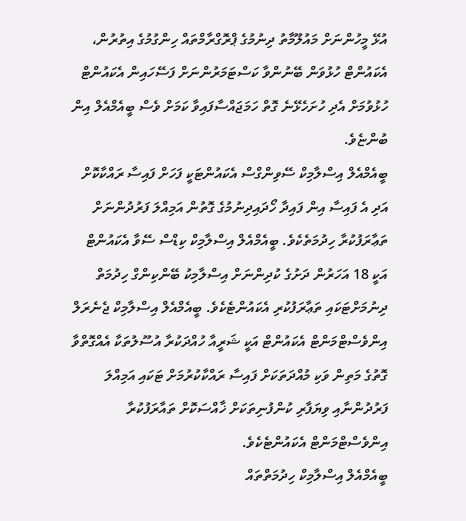އުޅޭ މީހުންނަށް މައުލޫމާތު ދިނުމުގެ ޕްރޮގްރާމްތައް ހިންގުމުގެ އިތުރުން، އެކައުންޓް ހުޅުވަން ބޭނުންވާ ކަސްޓަމަރުންނަށް ފަސޭހައިން އެކައުންޓް ހުޅުވުމަށް އެދި ހުށަހެޅޭނެ ގޮތް ހަމަޖައްސާފައިވާ ކަމަށް ވެސް ބީއެމްއެލް އިން ބުންޏެވެ.
ބީއެމްއެލް އިސްލާމިކް ސޭވިންގްސް އެކައުންޓަކީ ފަހަށް ފައިސާ ރައްކާކޮށް އަދި އެ ފައިސާ އިން ފައިދާ ހޯދައިދިނުމުގެ ގޮތުން އަމިއްލަ ފަރުދުންނަށް ތަޢާރަފުކުރާ ހިދުމަތެކެވެ. ބީއެމްއެލް އިސްލާމިކް ކިޑްސް ސޭވާ އެކައުންޓް އަކީ 18 އަހަރުން ދަށުގެ ކުދިންނަށް އިސްލާމިކު ބޭންކިންގް ހިދުމަތް ދިނުމަށްޓަކައި ތަޢާރަފުކުރި އެކައުންޓެކެވެ. ބީއެމްއެލް އިސްލާމިކް ޖެނެރަލް އިންވެސްޓްމަންޓް އެކައުންޓް އަކީ ޝަރީއާ ހުއްދަކުރާ އުސޫލުތަކާ އެއްގޮތްވާ ގޮތުގެ މަތިން ވަކި މުއްދަތަކަށް ފައިސާ ރައްކާކުރުމަށް ޓަކައި އަމިއްލަ ފަރުދުންނާއި ވިޔަފާރި ކުންފުނިތަކަށް ޚާއްސަކޮށް ތައާރަފުކުރާ އިންވެސްޓްމަންޓް އެކައުންޓެކެވެ.
ބީއެމްއެލް އިސްލާމިކް ހިދުމަތްތައް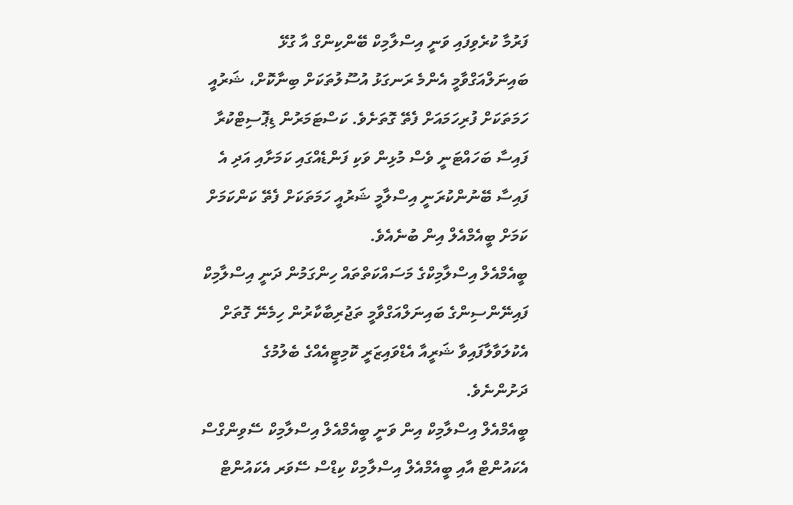ފަރުމާ ކުރެވިފައި ވަނީ އިސްލާމިކް ބޭންކިންގް އާ ގުޅޭ ބައިނަލްއަގްވާމީ އެންމެ ރަނގަޅު އުސޫލުތަކަށް ބިނާކޮށް، ޝަރުއީ ހަމަތަކަށް ފުރިހަމައަށް ފެތޭ ގޮތަށެވެ. ކަސްޓަމަރުން ޑިޕޮސިޓްކުރާ ފައިސާ ބަހައްޓަނީ ވެސް މުޅިން ވަކި ފަންޑެއްގައި ކަމަށާއި އަދި އެ ފައިސާ ބޭނުންކުރަނީ އިސްލާމީ ޝަރުއީ ހަމަތަކަށް ފެތޭ ކަންކަމަށް ކަމަށް ބީއެމްއެލް އިން ބުނެއެވެ.
ބީއެމްއެލް އިސްލާމިކްގެ މަސައްކަތްތައް ހިންގަމުން ދަނީ އިސްލާމިކް ފައިނޭންސިންގެ ބައިނަލްއަގްވާމީ ތަޖުރިބާކާރުން ހިމެނޭ ގޮތަށް އެކުލަވާލާފައިވާ ޝަރީއާ އެޑްވައިޒަރީ ކޮމިޓީއެއްގެ ބެލުމުގެ ދަށުންނެވެ.
ބީއެމްއެލް އިސްލާމިކް އިން ވަނީ ބީއެމްއެލް އިސްލާމިކް ސޭވިންގްސް އެކައުންޓް އާއި ބީއެމްއެލް އިސްލާމިކް ކިޑްސް ސޭވަރ އެކައުންޓް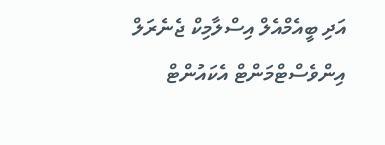އަދި ބީއެމްއެލް އިސްލާމިކް ޖެނެރަލް އިންވެސްޓްމަންޓް އެކައުންޓް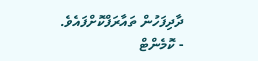ދާދިފަހުން ތައާރަފްކޮށްފައެވެ.
- ކޮމެންޓް